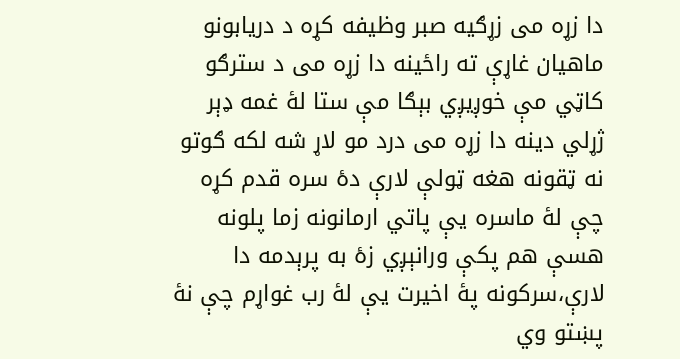دا زړه می زړګیه صبر وظیفه کړه د دریابونو ماهیان غاړې ته راځينه دا زړه می د سترګو کاټي مې خوږیږي بېګا مې ستا لۀ غمه ډېر ژړلي دینه دا زړه می درد مو لاړ شه لکه ګوتو نه ټقونه هغه ټولې لارې دۀ سره قدم کړه چې لۀ ماسره یې پاتي ارمانونه زما پلونه هسې هم پکې ورانېږي زۀ به پرېدمه دا لارې،سرکونه پۀ اخیرت یې لۀ رب غواړم چې نۀ پښتو وي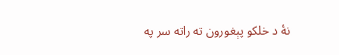نۀ د خلکو پېغورون ته راته سر په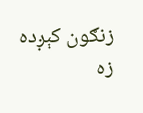زنګون کېږده زه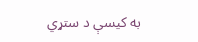به کيسې د ستړي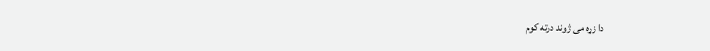دا زړه می ژوند درته کوم